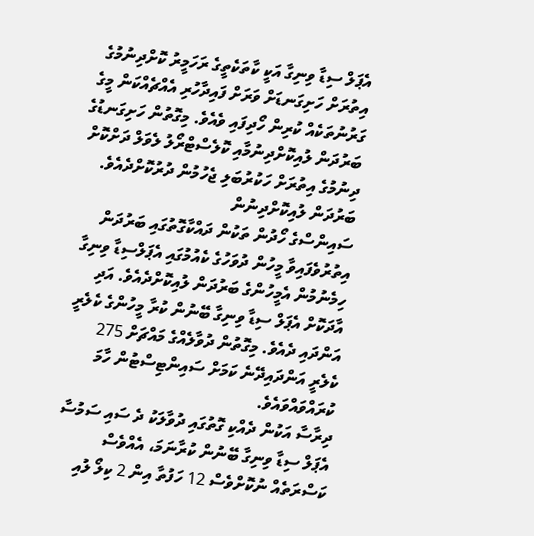އެޕަލް ސިޑާ ވިނިގާ އަކީ ކާތަކެތީގެ ރަހަމީރު ކޮށްދިނުމުގެ އިތުރަށް ހަށިގަނޑަށް ވަރަށް ފައިދާހުރި އެއްޗެއްކަން މީގެ ގަރުނުތަކެއް ކުރިން ހޯދިފައި ވެއެވެ. މިގޮތުން ހަށިގަނޑުގެ ބަރުދަން ލުއިކޮށްދިނުމާއި ކޮލެސްޓްރޯލު ލެވަލް ދަށްކޮށް ދިނުމުގެ އިތުރަށް ހަކުރުބަލި ޖެހުމުން ދުރުކޮށްދެއެވެ.
ބަރުދަން ލުއިކޮށްދިނުން
ސައިންސްގެ ހޯދުން ތަކުން ދައްކާގޮތުގައި ބަރުދަން އިތުރުވެފައިވާ މީހުން ދުވަހުގެ ކެއުމުގައި އެޕަލްސިޑާ ވިނިގާ ހިމެނުމުން އެމީހުންގެ ބަރުދަން ލުއިކޮށްދެއެވެ. އަދި އާދަކޮށް އެޕަލް ސިޑާ ވިނިގާ ބޭނުން ކުރާ މީހުންގެ ކެލެރީ އަންދައި ދެއެވެ. މިގޮތުން ދުވާލެއްގެ މައްޗަށް 275 ކެލެރީ އަންދައިދޭނެ ކަމަށް ސައިންޓިސްޓުން ހާމަ ކުރައްވައްވައެވެ.
ދިރާސާ އަކުން ދެއްކި ގޮތުގައި ދުވާލަކު ދެ ސައި ސަމުސާ އެޕަލް ސިޑާ ވިނިގާ ބޭނުން ކުރާނަމަ، އެއްވެސް ކަސްރަތެއް ނުކޮށްވެސް 12 ހަފުތާ އިން 2 ކިލޯ ލުއި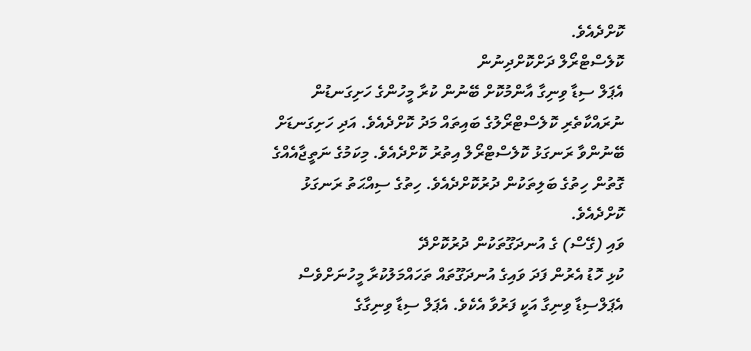ކޮށްދެއެވެ.
ކޮލެސްޓްރޯލް ދަށްކޮށްދިނުން
އެޕަލް ސިޑާ ވިނިގާ އާންމުކޮށް ބޭނުން ކުރާ މީހުންގެ ހަށިގަނޑުން ނުރައްކާތެރި ކޮލެސްޓްރޯލުގެ ބައިތައް މަދު ކޮށްދެއެވެ. އަދި ހަށިގަނޑަށް ބޭނުންވާ ރަނގަޅު ކޮލެސްޓްރޯލް އިތުރު ކޮށްދެއެވެ. މިކަމުގެ ނަތީޖާއެއްގެ ގޮތުން ހިތުގެ ބަލިތަކުން ދުރުކޮށްދެއެވެ. ހިތުގެ ސިއްޙަތު ރަނގަޅު ކޮށްދެއެވެ.
ވައި (ގޭސް) ގެ އުނދަގޫތަކުން ދުރުކޮށްދޭ
ކުޅި ހޮޑު އެރުން ފަދަ ވައިގެ އުނދަގޫތައް ތަހައްމަލުކުރާ މީހުނަށްވެސް އެޕަލްސިޑާ ވިނިގާ އަކީ ފަރުވާ އެކެވެ. އެޕަލް ސިޑާ ވިނިގާގެ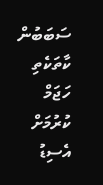ސަބަބުން ކާތަކެތި ހަޖަމް ކުރުމަށް އެސިޑު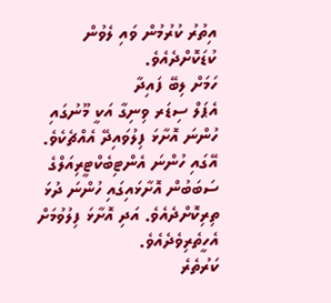އިތުރު ކުރުމުން ވައި ލެވުން ކުޑަކޮށްދެއެވެ.
ހަމަށް ލިބޭ ފައިދާ
އެޕަލް ސިޑަރ ވިނިގާ އަކީ މޫނުގައި ހުންނަ އޮށާޅަ ފިލުވައިދޭ އެއްޗެކެވެ. އޭގައި ހުންނަ އެންޓިބެކްޓީރިއަލްގެ ސަބަބުން އޮށާޅައިގައި ހުންނަ ދުޅަ ތިރިކޮށްދެއެވެ. އަދި އޮށާޅަ ފިލުވުމަށް އެހީތެރިވެދެއެވެ.
ކަރުތެރެ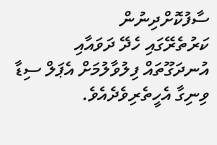ސާފުކޮށްދިނުން
ކަރުތެރޭގައި ހެދޭ ދަވައާއި އުނދަގޫތައް ފިލުވާލުމަށް އެޕަލް ސިޑާ ވިނިގާ އެހީތެރިވެދެއެވެ.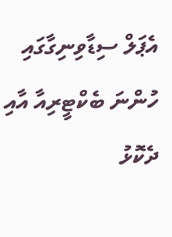އެޕަލް ސިޑާވިނިގާގައި ހުންނަ ބެކްޓީރިއާ އާއި ދެކޮޅު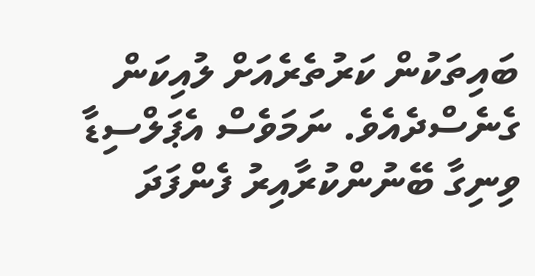ބައިތަކުން ކަރުތެރެއަށް ލުއިކަން ގެނެސްދެއެވެ. ނަމަވެސް އެޕަލްސިޑާ ވިނިގާ ބޭނުންކުރާއިރު ފެންފަދަ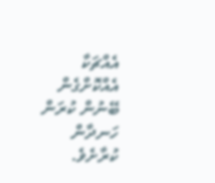އެއްޗަކާ އެއްކޮށްގެން ބޭނުން ކުރަން ހަނދާން ކުރާށެވެ.